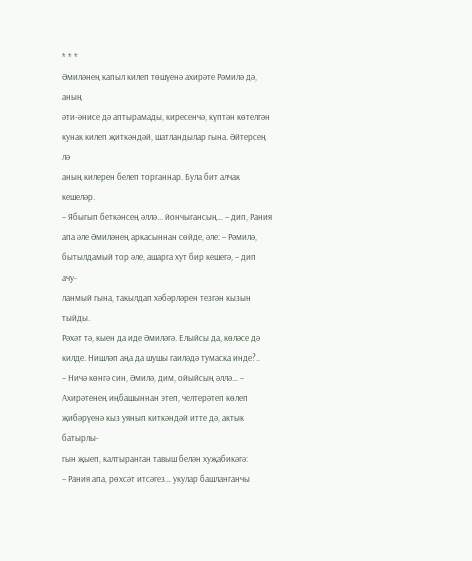* * *
Әмиләнең капыл килеп төшүенә ахирәте Рәмилә дә, аның
әти-әнисе дә аптырамады, киресенчә, күптән көтелгән
кунак килеп җиткәндәй, шатландылар гына. Әйтерсең лә
аның килерен белеп торганнар. Була бит алчак кешеләр.
– Ябыгып беткәнсең әллә... йончыгансың… – дип, Рания
апа әле Әмиләнең аркасыннан сөйде, әле: – Рәмилә,
бытылдамый тор әле, ашарга хут бир кешегә, – дип ачу-
ланмый гына, такылдап хәбәрләрен тезгән кызын тыйды.
Рәхәт тә, кыен да иде Әмиләгә. Елыйсы да, көләсе дә
килде. Нишләп аңа да шушы гаиләдә тумаска инде?..
– Ничә көнгә син, Әмилә, дим, ойыйсың әллә… –
Ахирәтенең иңбашыннан этеп, челтерәтеп көлеп
җибәрүенә кыз уянып киткәндәй итте дә, актык батырлы-
гын җыеп, калтыранган тавыш белән хуҗабикәгә:
– Рания апа, рөхсәт итсәгез… укулар башланганчы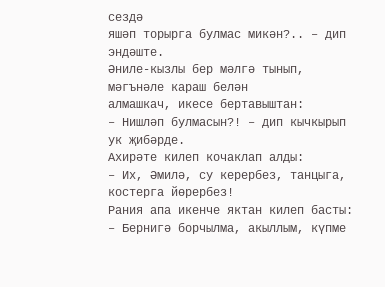сездә
яшәп торырга булмас микән?.. – дип эндәште.
Әниле-кызлы бер мәлгә тынып, мәгънәле караш белән
алмашкач, икесе бертавыштан:
– Нишләп булмасын?! – дип кычкырып ук җибәрде.
Ахирәте килеп кочаклап алды:
– Их, Әмилә, су керербез, танцыга, костерга йөрербез!
Рания апа икенче яктан килеп басты:
– Бернигә борчылма, акыллым, күпме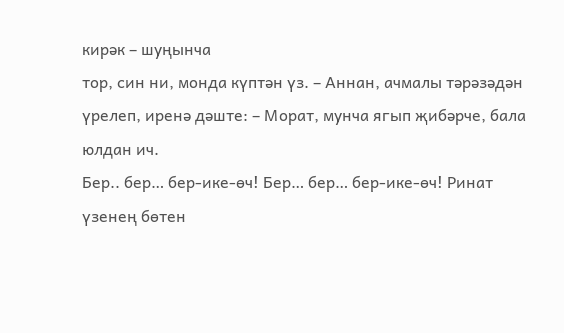кирәк – шуңынча
тор, син ни, монда күптән үз. – Аннан, ачмалы тәрәзәдән
үрелеп, иренә дәште: – Морат, мунча ягып җибәрче, бала
юлдан ич.
Бер.. бер… бер-ике-өч! Бер… бер… бер-ике-өч! Ринат
үзенең бөтен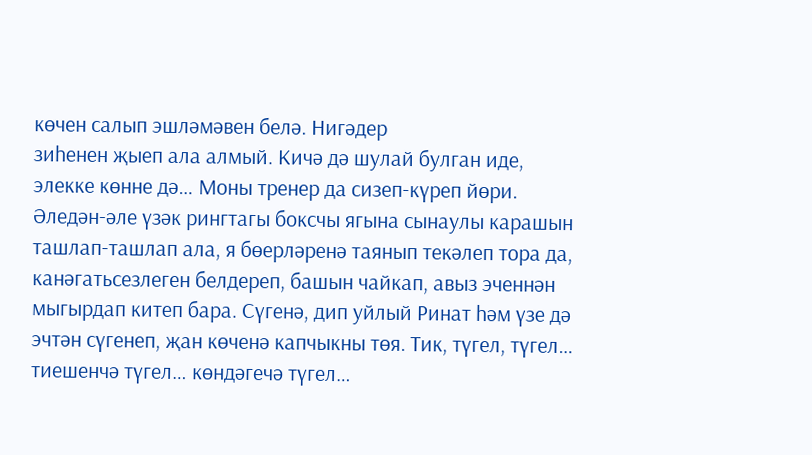көчен салып эшләмәвен белә. Нигәдер
зиһенен җыеп ала алмый. Кичә дә шулай булган иде,
элекке көнне дә… Моны тренер да сизеп-күреп йөри.
Әледән-әле үзәк рингтагы боксчы ягына сынаулы карашын
ташлап-ташлап ала, я бөерләренә таянып текәлеп тора да,
канәгатьсезлеген белдереп, башын чайкап, авыз эченнән
мыгырдап китеп бара. Сүгенә, дип уйлый Ринат һәм үзе дә
эчтән сүгенеп, җан көченә капчыкны төя. Тик, түгел, түгел…
тиешенчә түгел… көндәгечә түгел…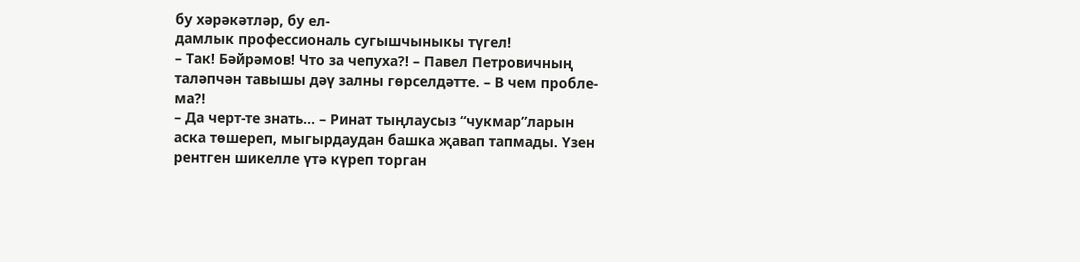бу хәрәкәтләр, бу ел-
дамлык профессиональ сугышчыныкы түгел!
– Так! Бәйрәмов! Что за чепуха?! – Павел Петровичның
таләпчән тавышы дәү залны гөрселдәтте. – В чем пробле-
ма?!
– Да черт-те знать… – Ринат тыңлаусыз “чукмар”ларын
аска төшереп, мыгырдаудан башка җавап тапмады. Үзен
рентген шикелле үтә күреп торган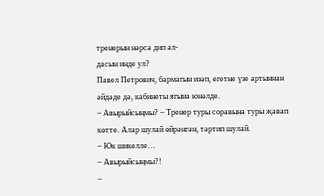тренерын нәрсә дип ал-
дасын инде ул?
Павел Петрович, бармагын изәп, егетне үзе артыннан
әйдәде дә, кабинеты ягына юнәлде.
– Авырыйсыңмы? – Тренер туры соравына туры җавап
көтте. Алар шулай өйрәнгән, тәртип шулай.
– Юк шикелле…
– Авырыйсыңмы?!
–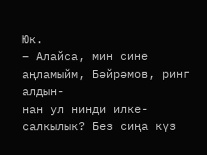Юк.
– Алайса, мин сине аңламыйм, Бәйрәмов, ринг алдын-
нан ул нинди илке-салкылык? Без сиңа күз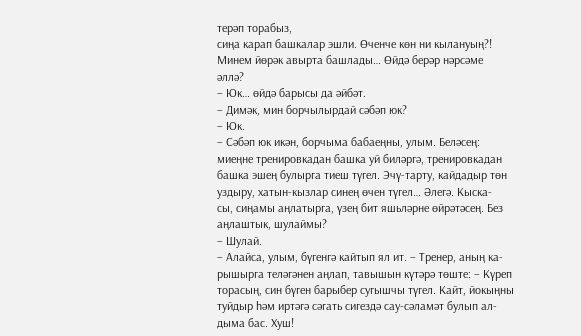терәп торабыз,
сиңа карап башкалар эшли. Өченче көн ни кылануың?!
Минем йөрәк авырта башлады… Өйдә берәр нәрсәме
әллә?
– Юк… өйдә барысы да әйбәт.
– Димәк, мин борчылырдай сәбәп юк?
– Юк.
– Сәбәп юк икән, борчыма бабаеңны, улым. Беләсең:
миеңне тренировкадан башка уй биләргә, тренировкадан
башка эшең булырга тиеш түгел. Эчү-тарту, кайдадыр төн
уздыру, хатын-кызлар синең өчен түгел… Әлегә. Кыска-
сы, сиңамы аңлатырга, үзең бит яшьләрне өйрәтәсең. Без
аңлаштык, шулаймы?
– Шулай.
– Алайса, улым, бүгенгә кайтып ял ит. – Тренер, аның ка-
рышырга теләгәнен аңлап, тавышын күтәрә төште: – Күреп
торасың, син бүген барыбер сугышчы түгел. Кайт, йокыңны
туйдыр һәм иртәгә сәгать сигездә сау-сәламәт булып ал-
дыма бас. Хуш!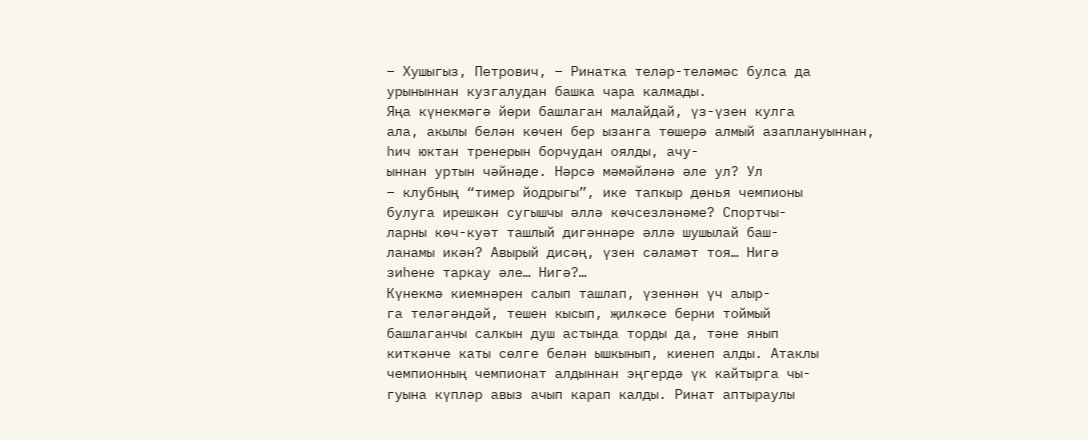– Хушыгыз, Петрович, – Ринатка теләр-теләмәс булса да
урыныннан кузгалудан башка чара калмады.
Яңа күнекмәгә йөри башлаган малайдай, үз-үзен кулга
ала, акылы белән көчен бер ызанга төшерә алмый азаплануыннан,
һич юктан тренерын борчудан оялды, ачу-
ыннан уртын чәйнәде. Нәрсә мәмәйләнә әле ул? Ул
– клубның “тимер йодрыгы”, ике тапкыр дөнья чемпионы
булуга ирешкән сугышчы әллә көчсезләнәме? Спортчы-
ларны көч-куәт ташлый дигәннәре әллә шушылай баш-
ланамы икән? Авырый дисәң, үзен сәламәт тоя… Нигә
зиһене таркау әле… Нигә?…
Күнекмә киемнәрен салып ташлап, үзеннән үч алыр-
га теләгәндәй, тешен кысып, җилкәсе берни тоймый
башлаганчы салкын душ астында торды да, тәне янып
киткәнче каты сөлге белән ышкынып, киенеп алды. Атаклы
чемпионның чемпионат алдыннан эңгердә үк кайтырга чы-
гуына күпләр авыз ачып карап калды. Ринат аптыраулы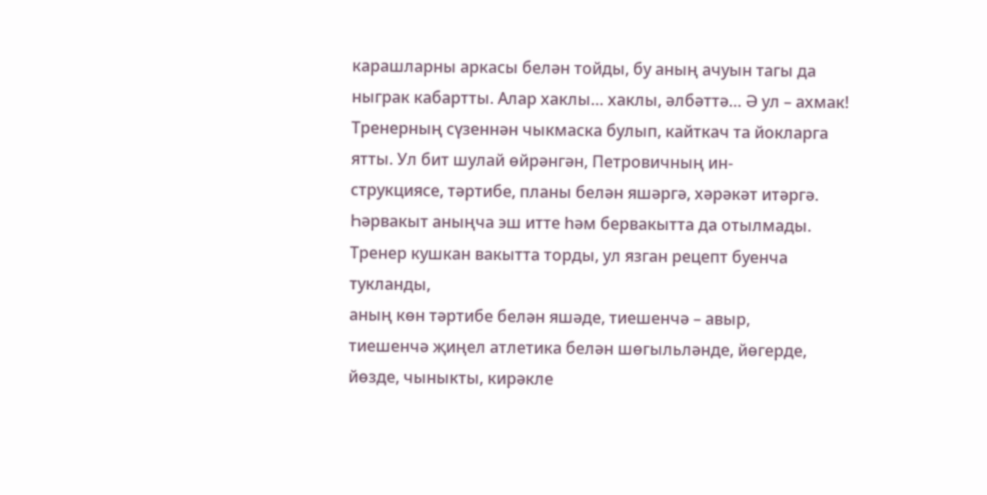карашларны аркасы белән тойды, бу аның ачуын тагы да
ныграк кабартты. Алар хаклы… хаклы, әлбәттә… Ә ул – ахмак!
Тренерның сүзеннән чыкмаска булып, кайткач та йокларга
ятты. Ул бит шулай өйрәнгән, Петровичның ин-
струкциясе, тәртибе, планы белән яшәргә, хәрәкәт итәргә.
Һәрвакыт аныңча эш итте һәм бервакытта да отылмады.
Тренер кушкан вакытта торды, ул язган рецепт буенча тукланды,
аның көн тәртибе белән яшәде, тиешенчә – авыр,
тиешенчә җиңел атлетика белән шөгыльләнде, йөгерде,
йөзде, чыныкты, кирәкле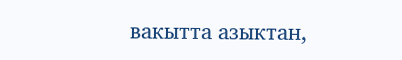вакытта азыктан,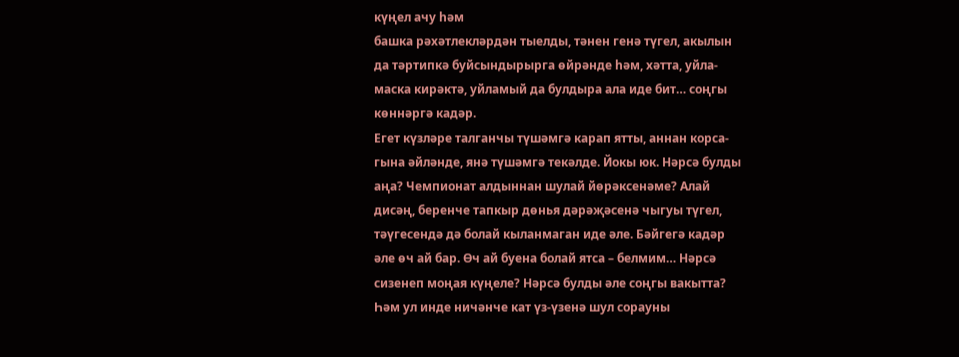күңел ачу һәм
башка рәхәтлекләрдән тыелды, тәнен генә түгел, акылын
да тәртипкә буйсындырырга өйрәнде һәм, хәтта, уйла-
маска кирәктә, уйламый да булдыра ала иде бит… соңгы
көннәргә кадәр.
Егет күзләре талганчы түшәмгә карап ятты, аннан корса-
гына әйләнде, янә түшәмгә текәлде. Йокы юк. Нәрсә булды
аңа? Чемпионат алдыннан шулай йөрәксенәме? Алай
дисәң, беренче тапкыр дөнья дәрәҗәсенә чыгуы түгел,
тәүгесендә дә болай кыланмаган иде әле. Бәйгегә кадәр
әле өч ай бар. Өч ай буена болай ятса – белмим… Нәрсә
сизенеп моңая күңеле? Нәрсә булды әле соңгы вакытта?
Һәм ул инде ничәнче кат үз-үзенә шул сорауны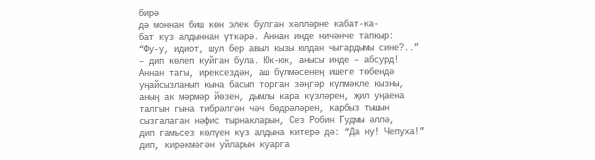бирә
дә моннан биш көн элек булган хәлләрне кабат-ка-
бат күз алдыннан үткәрә. Аннан инде ничәнче тапкыр:
“Фу-у, идиот, шул бер авыл кызы юлдан чыгардымы сине?..”
– дип көлеп куйган була. Юк-юк, анысы инде – абсурд!
Аннан тагы, ирексездән, аш бүлмәсенең ишеге төбендә
уңайсызланып кына басып торган зәңгәр күлмәкле кызны,
аның ак мәрмәр йөзен, дымлы кара күзләрен, җил уңаена
талгын гына тибрәлгән чәч бөдрәләрен, карбыз тышын
сызгалаган нәфис тырнакларын, Сез Робин Гудмы әллә,
дип гамьсез көлүен күз алдына китерә дә: “Да ну! Чепуха!”
дип, кирәкмәгән уйларын куарга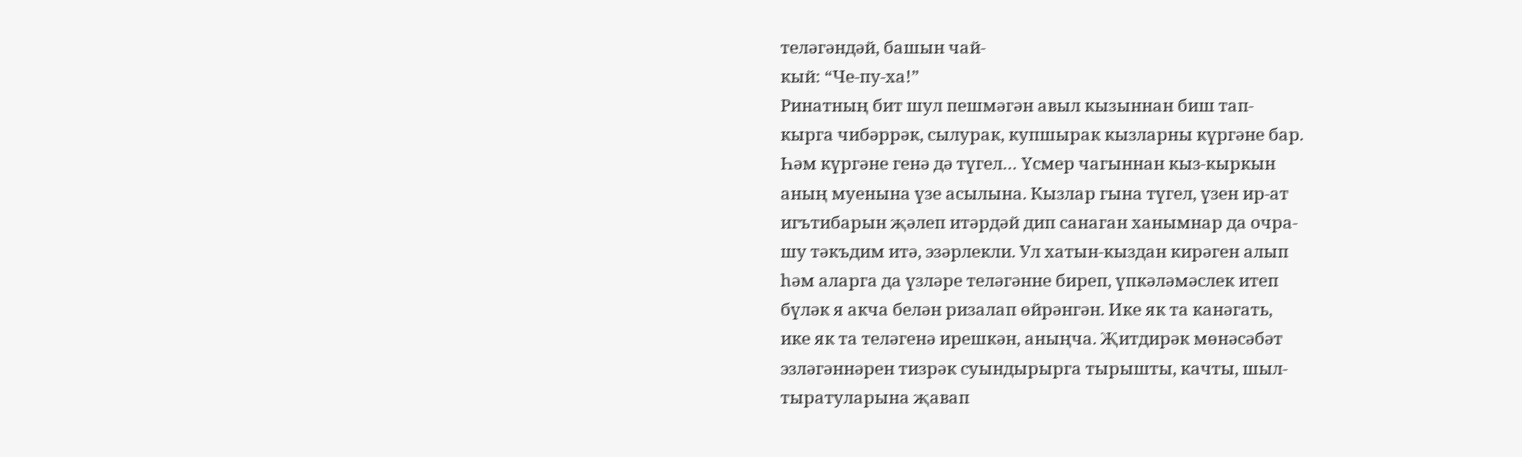теләгәндәй, башын чай-
кый: “Че-пу-ха!”
Ринатның бит шул пешмәгән авыл кызыннан биш тап-
кырга чибәррәк, сылурак, купшырак кызларны күргәне бар.
Һәм күргәне генә дә түгел… Үсмер чагыннан кыз-кыркын
аның муенына үзе асылына. Кызлар гына түгел, үзен ир-ат
игътибарын җәлеп итәрдәй дип санаган ханымнар да очра-
шу тәкъдим итә, эзәрлекли. Ул хатын-кыздан кирәген алып
һәм аларга да үзләре теләгәнне биреп, үпкәләмәслек итеп
бүләк я акча белән ризалап өйрәнгән. Ике як та канәгать,
ике як та теләгенә ирешкән, аныңча. Җитдирәк мөнәсәбәт
эзләгәннәрен тизрәк суындырырга тырышты, качты, шыл-
тыратуларына җавап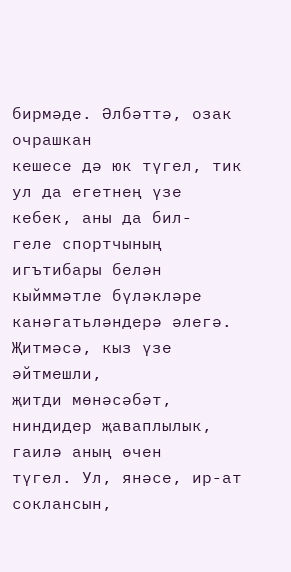бирмәде. Әлбәттә, озак очрашкан
кешесе дә юк түгел, тик ул да егетнең үзе кебек, аны да бил-
геле спортчының игътибары белән кыйммәтле бүләкләре
канәгатьләндерә әлегә. Җитмәсә, кыз үзе әйтмешли,
җитди мөнәсәбәт, ниндидер җаваплылык, гаилә аның өчен
түгел. Ул, янәсе, ир-ат соклансын,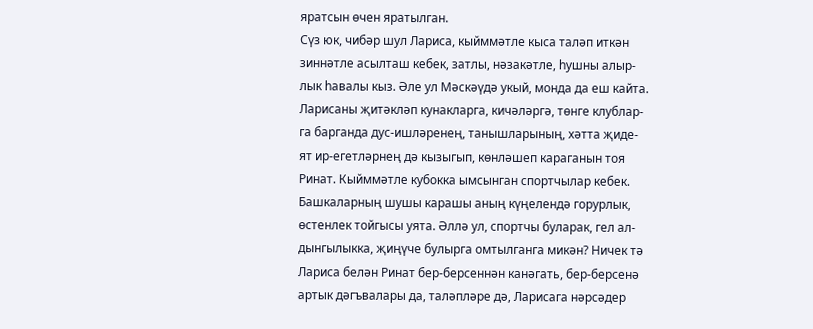яратсын өчен яратылган.
Сүз юк, чибәр шул Лариса, кыйммәтле кыса таләп иткән
зиннәтле асылташ кебек, затлы, нәзакәтле, һушны алыр-
лык һавалы кыз. Әле ул Мәскәүдә укый, монда да еш кайта.
Ларисаны җитәкләп кунакларга, кичәләргә, төнге клублар-
га барганда дус-ишләренең, танышларының, хәтта җиде-
ят ир-егетләрнең дә кызыгып, көнләшеп караганын тоя
Ринат. Кыйммәтле кубокка ымсынган спортчылар кебек.
Башкаларның шушы карашы аның күңелендә горурлык,
өстенлек тойгысы уята. Әллә ул, спортчы буларак, гел ал-
дынгылыкка, җиңүче булырга омтылганга микән? Ничек тә
Лариса белән Ринат бер-берсеннән канәгать, бер-берсенә
артык дәгъвалары да, таләпләре дә, Ларисага нәрсәдер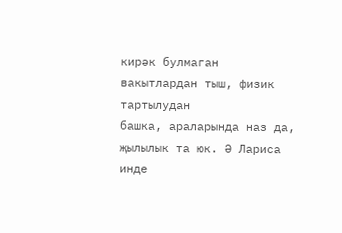кирәк булмаган вакытлардан тыш, физик тартылудан
башка, араларында наз да, җылылык та юк. Ә Лариса инде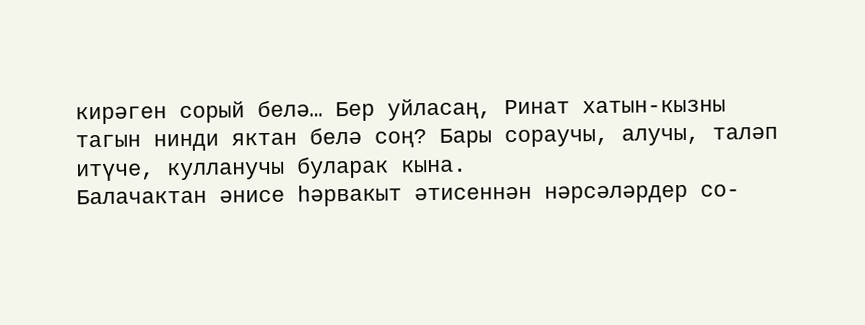кирәген сорый белә… Бер уйласаң, Ринат хатын-кызны
тагын нинди яктан белә соң? Бары сораучы, алучы, таләп
итүче, кулланучы буларак кына.
Балачактан әнисе һәрвакыт әтисеннән нәрсәләрдер со-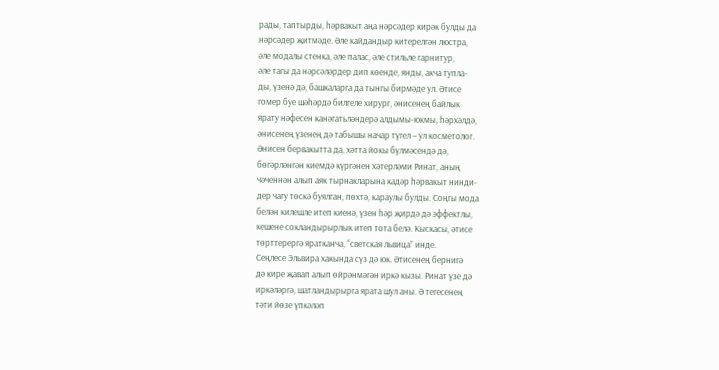рады, таптырды, һәрвакыт аңа нәрсәдер кирәк булды да
нәрсәдер җитмәде. Әле кайдандыр китерелгән люстра,
әле модалы стенка, әле палас, әле стильле гарнитур,
әле тагы да нәрсәләрдер дип көенде, янды, акча тупла-
ды, үзенә дә, башкаларга да тынгы бирмәде ул. Әтисе
гомер буе шәһәрдә билгеле хирург, әнисенең байлык
ярату нәфесен канәгатьләндерә алдымы-юкмы, һәрхәлдә,
әнисенең үзенең дә табышы начар түгел – ул косметолог.
Әнисен бервакытта да, хәтта йокы бүлмәсендә дә,
бөгәрләнгән киемдә күргәнен хәтерләми Ринат, аның
чәченнән алып аяк тырнакларына кадәр һәрвакыт нинди-
дер чагу төскә буялган, пөхтә, караулы булды. Соңгы мода
белән килешле итеп киенә, үзен һәр җирдә дә эффектлы,
кешене сокландырырлык итеп тота белә. Кыскасы, әтисе
төрттерергә яратканча, “светская львица” инде.
Сеңлесе Эльвира хакында сүз дә юк. Әтисенең бернигә
дә кире җавап алып өйрәнмәгән иркә кызы. Ринат үзе дә
иркәләргә, шатландырырга ярата шул аны. Ә тегесенең
тәти йөзе үпкәләп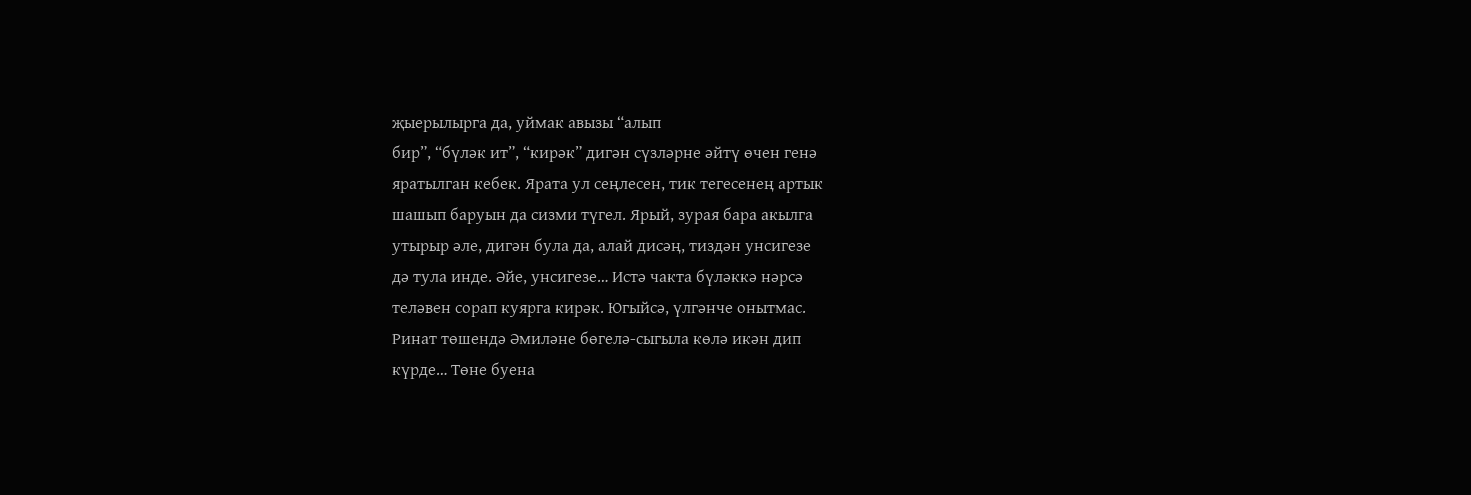җыерылырга да, уймак авызы “алып
бир”, “бүләк ит”, “кирәк” дигән сүзләрне әйтү өчен генә
яратылган кебек. Ярата ул сеңлесен, тик тегесенең артык
шашып баруын да сизми түгел. Ярый, зурая бара акылга
утырыр әле, дигән була да, алай дисәң, тиздән унсигезе
дә тула инде. Әйе, унсигезе… Истә чакта бүләккә нәрсә
теләвен сорап куярга кирәк. Югыйсә, үлгәнче онытмас.
Ринат төшендә Әмиләне бөгелә-сыгыла көлә икән дип
күрде… Төне буена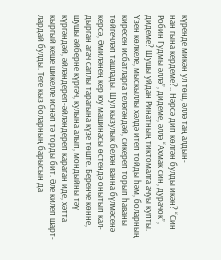күренде микән ул төш, әллә таң алдын-
нан гына кердеме?.. Нәрсә дип көлгән булды икән? “Син
Робин Гудмы әллә”, дидеме, әллә “Ахмак син, дурачок”,
дидеме? Шушы уйдан Ринатның тиктомалга ачуы купты.
Үзен көлкеле, мыскыллы хәлдә итеп тойды һәм, боларның
киресен исбатларга теләгәндәй, сикереп торып һаваны
төйгечләп ташлады. Шул кызулык белән ванна бүлмәсенә
керсә, Әмиләнең кер юу машинасы өстендә онытып кал-
дырган агач саплы тарагына күзе төште. Беренче көнне,
шушы әйберне күргәч, кулына алып, мондыйны тәү
күргәндәй, әйләндереп-әйләндереп караган иде, хәтта
кыргый кеше шикелле иснәп тә торды бит. Әле килеп шарт-
лардай булды. Теге кыз боларның барысын да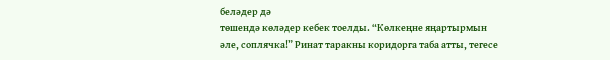беләдер дә
төшендә көләдер кебек тоелды. “Көлкеңне яңартырмын
әле, соплячка!” Ринат таракны коридорга таба атты, тегесе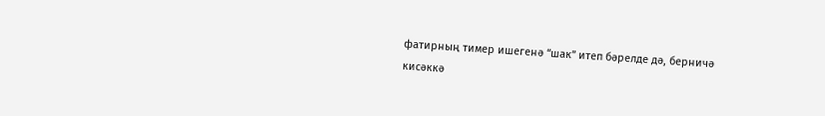фатирның тимер ишегенә “шак” итеп бәрелде дә, берничә
кисәккә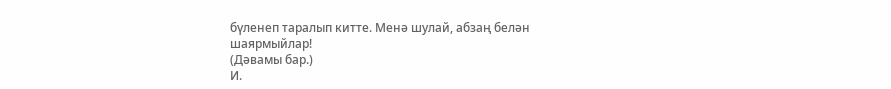бүленеп таралып китте. Менә шулай, абзаң белән
шаярмыйлар!
(Дәвамы бар.)
И.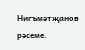Нигъмәтҗанов рәсеме.